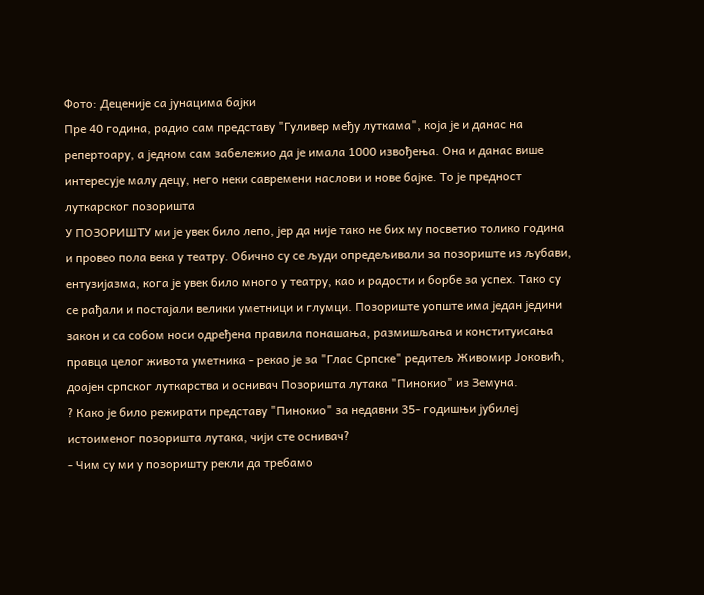Фото: Деценије са јунацима бајки
Пре 40 година, радио сам представу "Гуливер међу луткама", која је и данас на репертоару, а једном сам забележио да је имала 1000 извођења. Она и данас више интересује малу децу, него неки савремени наслови и нове бајке. То је предност луткарског позоришта
У ПОЗОРИШТУ ми је увек било лепо, јер да није тако не бих му посветио толико година и провео пола века у театру. Обично су се људи опредељивали за позориште из љубави, ентузијазма, кога је увек било много у театру, као и радости и борбе за успех. Тако су се рађали и постајали велики уметници и глумци. Позориште уопште има један једини закон и са собом носи одређена правила понашања, размишљања и конституисања правца целог живота уметника - рекао је за "Глас Српске" редитељ Живомир Јоковић, доајен српског луткарства и оснивач Позоришта лутака "Пинокио" из Земуна.
? Како је било режирати представу "Пинокио" за недавни 35- годишњи јубилеј истоименог позоришта лутака, чији сте оснивач?
- Чим су ми у позоришту рекли да требамо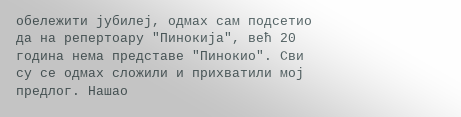обележити јубилеј, одмах сам подсетио да на репертоару "Пинокија", већ 20 година нема представе "Пинокио". Сви су се одмах сложили и прихватили мој предлог. Нашао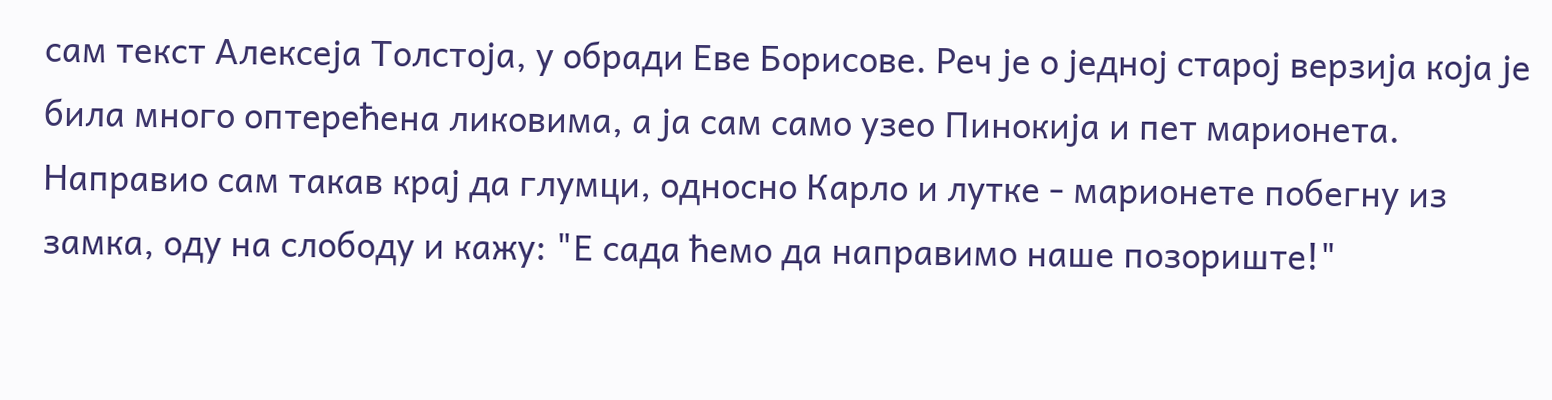сам текст Aлексеја Толстоја, у обради Еве Борисове. Реч је о једној старој верзија која је била много оптерећена ликовима, а ја сам само узео Пинокија и пет марионета. Направио сам такав крај да глумци, односно Карло и лутке - марионете побегну из замка, оду на слободу и кажу: "Е сада ћемо да направимо наше позориште!"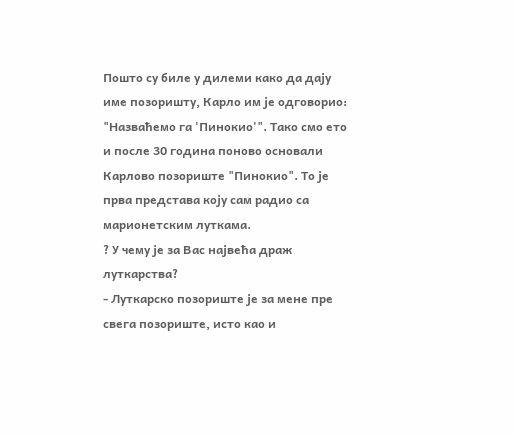Пошто су биле у дилеми како да дају име позоришту, Карло им је одговорио: "Назваћемо га 'Пинокио'". Тако смо ето и после 30 година поново основали Карлово позориште "Пинокио". То је прва представа коју сам радио са марионетским луткама.
? У чему је за Вас највећа драж луткарства?
- Луткарско позориште је за мене пре свега позориште, исто као и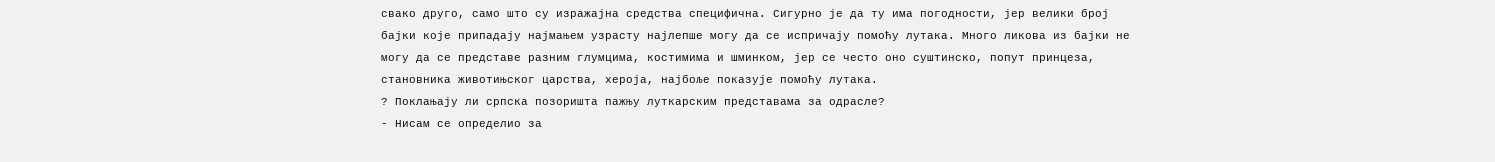свако друго, само што су изражајна средства специфична. Сигурно је да ту има погодности, јер велики број бајки које припадају најмањем узрасту најлепше могу да се испричају помоћу лутака. Много ликова из бајки не могу да се представе разним глумцима, костимима и шминком, јер се често оно суштинско, попут принцеза, становника животињског царства, хероја, најбоље показује помоћу лутака.
? Поклањају ли српска позоришта пажњу луткарским представама за одрасле?
- Нисам се определио за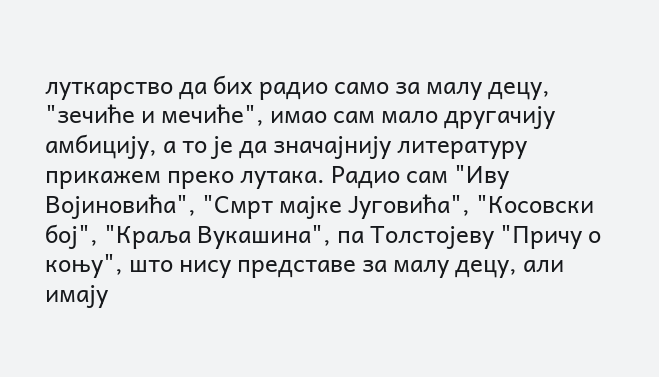луткарство да бих радио само за малу децу, "зечиће и мечиће", имао сам мало другачију амбицију, а то је да значајнију литературу прикажем преко лутака. Радио сам "Иву Војиновића", "Смрт мајке Југовића", "Косовски бој", "Краља Вукашина", па Толстојеву "Причу о коњу", што нису представе за малу децу, али имају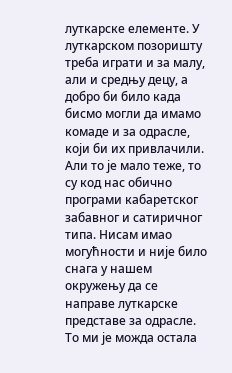луткарске елементе. У луткарском позоришту треба играти и за малу, али и средњу децу, а добро би било када бисмо могли да имамо комаде и за одрасле, који би их привлачили. Aли то је мало теже, то су код нас обично програми кабаретског забавног и сатиричног типа. Нисам имао могућности и није било снага у нашем окружењу да се направе луткарске представе за одрасле. То ми је можда остала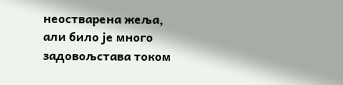неостварена жеља, али било је много задовољстава током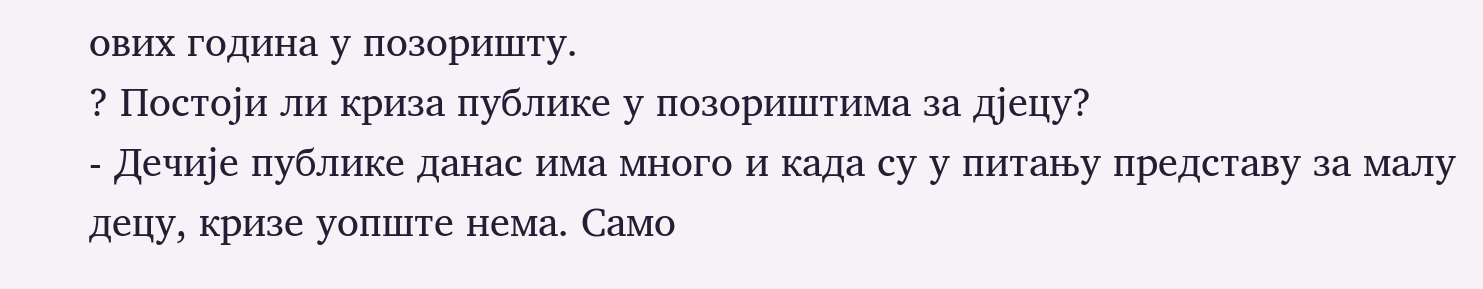ових година у позоришту.
? Постоји ли криза публике у позориштима за дјецу?
- Дечије публике данас има много и када су у питању представу за малу децу, кризе уопште нема. Само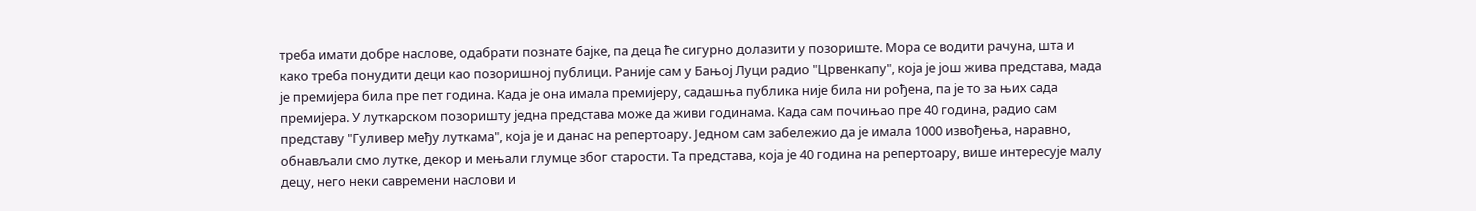треба имати добре наслове, одабрати познате бајке, па деца ће сигурно долазити у позориште. Мора се водити рачуна, шта и како треба понудити деци као позоришној публици. Раније сам у Бањој Луци радио "Црвенкапу", која је још жива представа, мада је премијера била пре пет година. Када је она имала премијеру, садашња публика није била ни рођена, па је то за њих сада премијера. У луткарском позоришту једна представа може да живи годинама. Када сам почињао пре 40 година, радио сам представу "Гуливер међу луткама", која је и данас на репертоару. Једном сам забележио да је имала 1000 извођења, наравно, обнављали смо лутке, декор и мењали глумце због старости. Та представа, која је 40 година на репертоару, више интересује малу децу, него неки савремени наслови и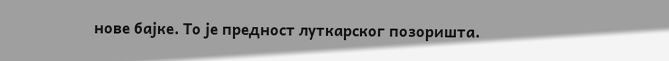нове бајке. То је предност луткарског позоришта.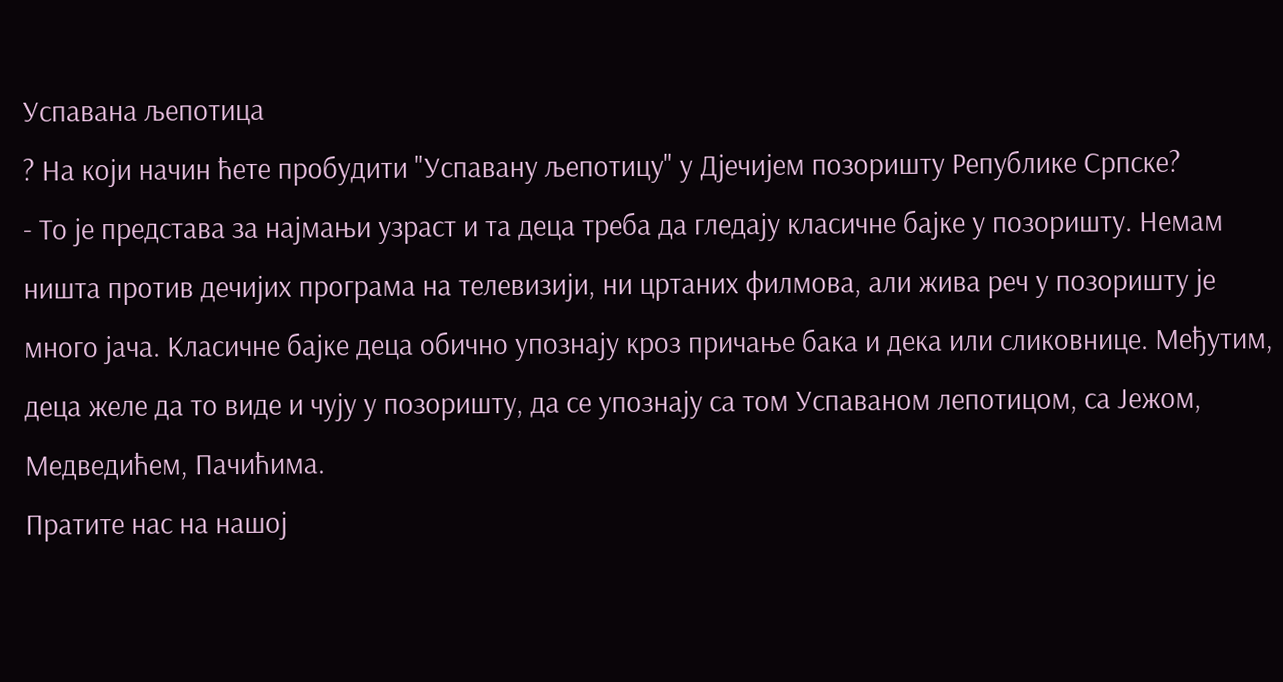Успавана љепотица
? На који начин ћете пробудити "Успавану љепотицу" у Дјечијем позоришту Републике Српске?
- То је представа за најмањи узраст и та деца треба да гледају класичне бајке у позоришту. Немам ништа против дечијих програма на телевизији, ни цртаних филмова, али жива реч у позоришту је много јача. Класичне бајке деца обично упознају кроз причање бака и дека или сликовнице. Међутим, деца желе да то виде и чују у позоришту, да се упознају са том Успаваном лепотицом, са Јежом, Медведићем, Пачићима.
Пратите нас на нашој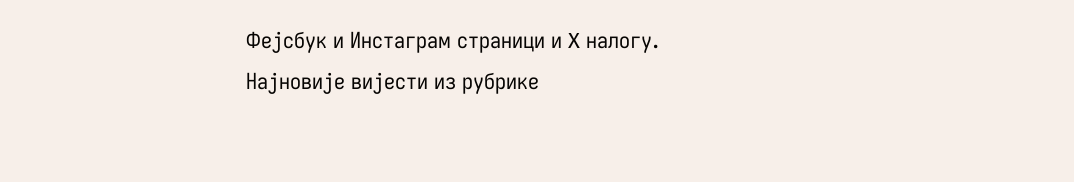Фејсбук и Инстаграм страници и X налогу.
Најновије вијести из рубрике